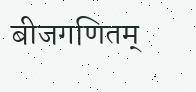बीजगणितम्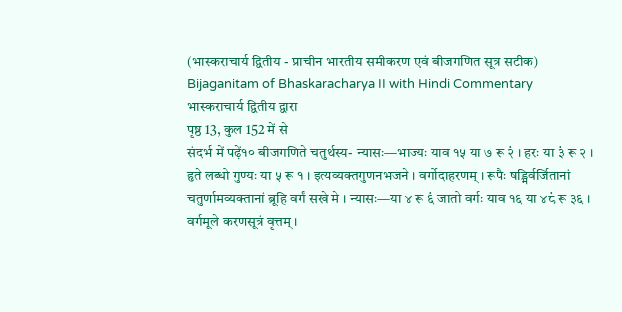(भास्कराचार्य द्वितीय - प्राचीन भारतीय समीकरण एवं बीजगणित सूत्र सटीक)
Bijaganitam of Bhaskaracharya II with Hindi Commentary
भास्कराचार्य द्वितीय द्वारा
पृष्ठ 13, कुल 152 में से
संदर्भ में पढ़ें१० बीजगणिते चतुर्थस्य- न्यासः—भाज्यः याव १५ या ७ रू २̇ । हरः या ३̇ रू २ । हृते लब्धो गुण्यः या ५ रू १ । इत्यव्यक्तगुणनभजने । वर्गोदाहरणम् । रूपैः षड्भिर्वर्जितानां चतुर्णामव्यक्तानां ब्रूहि वर्गं सखे मे । न्यासः—या ४ रू ६̇ जातो वर्गः याव १६ या ४८̇ रू ३६ । वर्गमूले करणसूत्रं वृत्तम् ।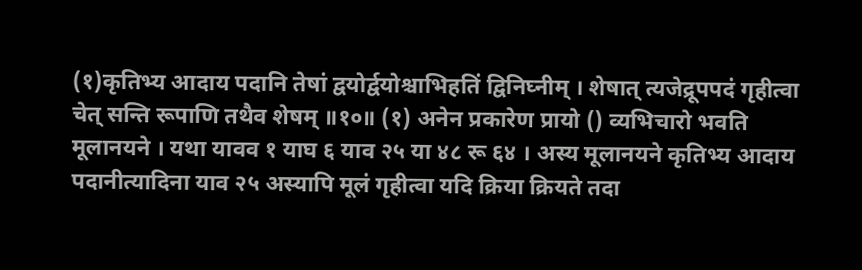(१)कृतिभ्य आदाय पदानि तेषां द्वयोर्द्वयोश्चाभिहतिं द्विनिघ्नीम् । शेषात् त्यजेद्रूपपदं गृहीत्वा चेत् सन्ति रूपाणि तथैव शेषम् ॥१०॥ (१) अनेन प्रकारेण प्रायो () व्यभिचारो भवति मूलानयने । यथा यावव १ याघ ६ याव २५ या ४८ रू ६४ । अस्य मूलानयने कृतिभ्य आदाय पदानीत्यादिना याव २५ अस्यापि मूलं गृहीत्वा यदि क्रिया क्रियते तदा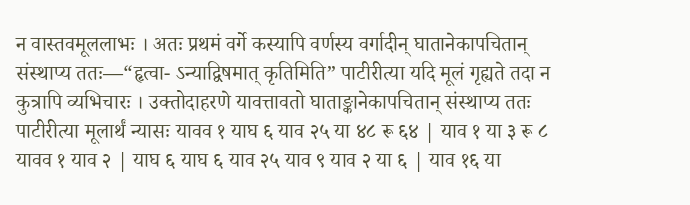न वास्तवमूललाभः । अतः प्रथमं वर्गे कस्यापि वर्णस्य वर्गादीन् घातानेकापचितान् संस्थाप्य ततः—“हृत्वा- ऽन्याद्विषमात् कृतिमिति” पाटीरीत्या यदि मूलं गृह्यते तदा न कुत्रापि व्यभिचारः । उक्तोदाहरणे यावत्तावतो घाताङ्कानेकापचितान् संस्थाप्य ततः पाटीरीत्या मूलार्थं न्यासः यावव १ याघ ६ याव २५ या ४८ रू ६४ | याव १ या ३ रू ८ यावव १ याव २ | याघ ६ याघ ६ याव २५ याव ९ याव २ या ६ | याव १६ या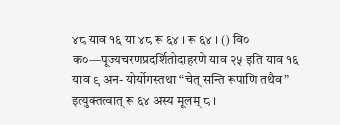४८ याव १६ या ४८ रू ६४ । रू ६४ । () वि० क०—पूज्यचरणप्रदर्शितोदाहरणे याव २५ इति याव १६ याव ९ अन- योर्योगस्तथा “चेत् सन्ति रूपाणि तथैव” इत्युक्तत्वात् रू ६४ अस्य मूलम् ८ ।